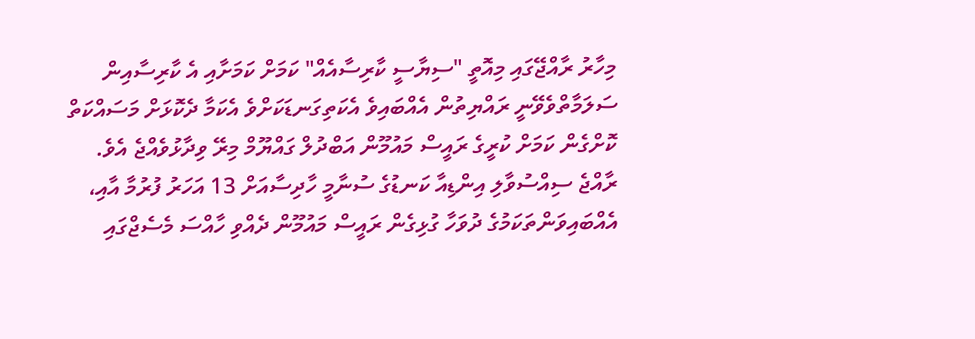މިހާރު ރާއްޖޭގައި މިއޮތީ "ސިޔާސީ ކާރިސާއެއް" ކަމަށް ކަމަށާއި އެ ކާރިސާއިން ސަލަމާތްވެވޭނީ ރައްޔިތުން އެއްބައިވެ އެކަތިގަނޑަކަށްވެ އެކަމާ ދެކޮޅަށް މަސައްކަތް ކޮށްގެން ކަމަށް ކުރީގެ ރައީސް މައުމޫން އަބްދުލް ގައްޔޫމް މިރޭ ވިދާޅުވެއްޖެ އެވެ.
ރާއްޖެ ސިއްސުވާލި އިންޑިއާ ކަނޑުގެ ސުނާމީ ހާދިސާއަށް 13 އަހަރު ފުރުމާ އާއި، އެއްބައިވަންތަކަމުގެ ދުވަހާ ގުޅިގެން ރައީސް މައުމޫން ދެއްވި ހާއްސަ މެސެޖްގައި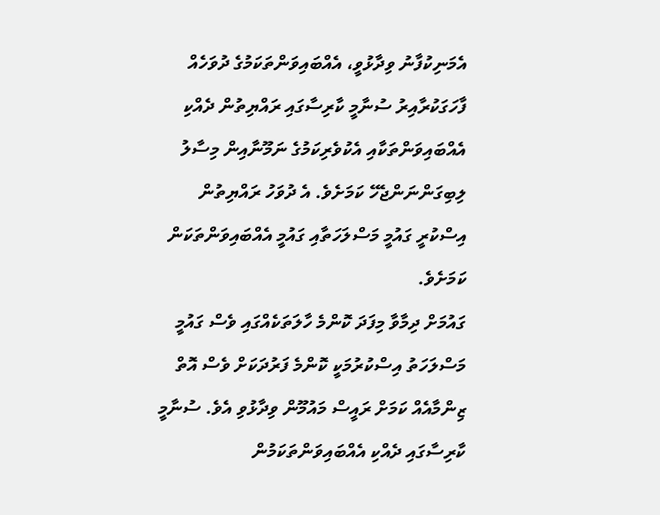އެމަނިކުފާނު ވިދާޅުވީ، އެއްބައިވަންތަކަމުގެ ދުވަހެއް ފާހަގަކުރާއިރު ސުނާމީ ކާރިސާގައި ރައްޔިތުން ދެއްކި އެއްބައިވަންތަކާއި އެކުވެރިކަމުގެ ނަމޫނާއިން މިސާލު ލިބިގަންނަންޖެހޭ ކަމަށެވެ. އެ ދުވަހު ރައްޔިތުން އިސްކުރީ ގައުމީ މަސްލަހަތާއި ގައުމީ އެއްބައިވަންތަކަން ކަމަށެވެ.
ގައުމަށް ދިމާވާ މިފަދަ ކޮންމެ ހާލަތަކެއްގައި ވެސް ގައުމީ މަސްލަހަތު އިސްކުރުމަކީ ކޮންމެ ފަރުދަކަށް ވެސް އޮތް ޒިންމާއެއް ކަމަށް ރައީސް މައުމޫން ވިދާޅުވި އެވެ. ސުނާމީ ކާރިސާގައި ދެއްކި އެއްބައިވަންތަކަމުން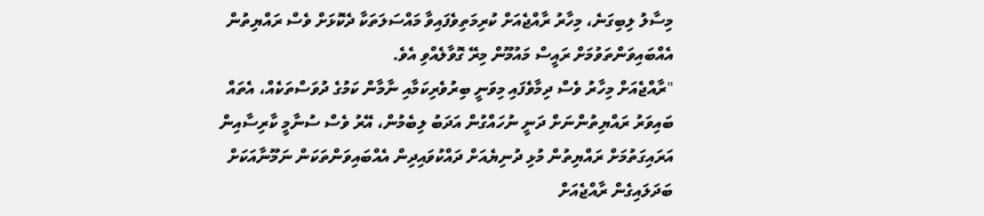މިސާލު ލިބިގަނެ، މިހާރު ރާއްޖެއަށް ކުރިމަތިވެފައިވާ މައްސަލަތަކާ ދެކޮޅަށް ވެސް ރައްޔިތުން އެއްބައިވަންތަވުމަށް ރައީސް މައުމޫން މިރޭ ގޮވާލެއްވި އެވެ.
"ރާއްޖެއަށް މިހާރު ވެސް ދިމާވެފައި މިވަނީ ބިރުވެރިކަމާއި ނާމާން ކަމުގެ ދުވަސްތަކެއް، އެތައް ބައިވަރު ރައްޔިތުންނަށް ދަނީ ނުހައްގުން އަދަބު ލިބެމުން، އޭރު ވެސް ސުނާމީ ކާރިސާއިން އަރައިގަތުމަށް ރައްޔިތުން މުޅި ދުނިޔެއަށް ދައްކުވައިދިން އެއްބައިވަންތަކަން ނަމޫނާއަކަށް ބަދަލައިގެން ރާއްޖެއަށް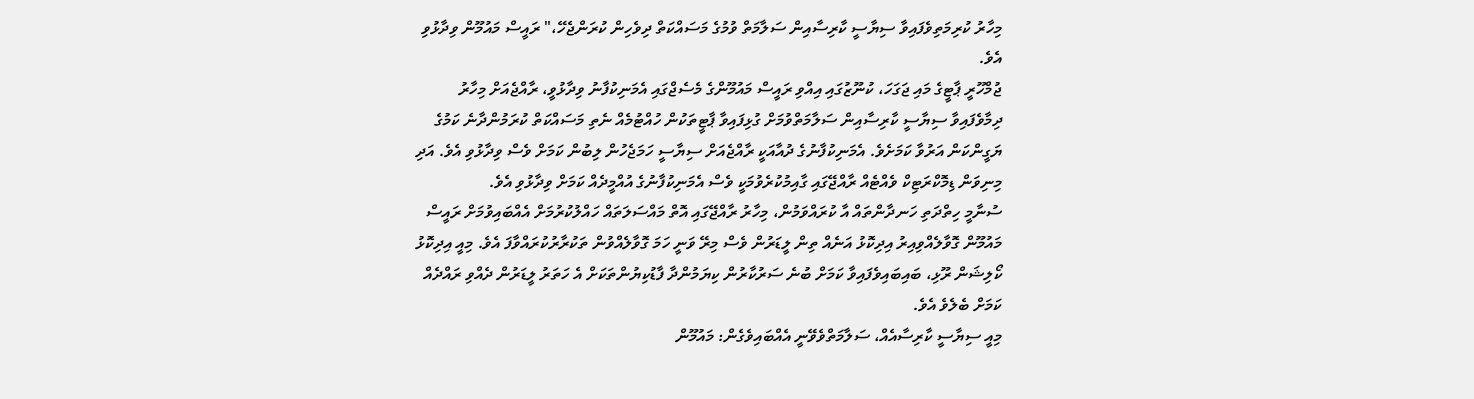މިހާރު ކުރިމަތިވެފައިވާ ސިޔާސީ ކާރިސާއިން ސަލާމަތް ވުމުގެ މަސައްކަތް ދިވެހިން ކުރަންޖެހޭ،" ރައީސް މައުމޫން ވިދާޅުވި އެވެ.
ޖުމްހޫރީ ޕާޓީގެ މައި ޖަގަހަ، ކުނޫޒުގައި އިއްވި ރައީސް މައުމޫންގެ މެސެޖްގައި އެމަނިކުފާނު ވިދާޅުވީ، ރާއްޖެއަށް މިހާރު ދިމާވެފައިވާ ސިޔާސީ ކާރިސާއިން ސަލާމަތްވުމަށް ގުޅިފައިވާ ޕާޓީތަކުން ހުއްޓުމެއް ނެތި މަސައްކަތް ކުރަމުންދާނެ ކަމުގެ ޔަގީންކަން އަރުވާ ކަމަށެވެ. އެމަނިކުފާނުގެ ދުއާއަކީ ރާއްޖެއަށް ސިޔާސީ ހަމަޖެހުން ލިބުން ކަމަށް ވެސް ވިދާޅުވި އެވެ. އަދި މިނިވަން ޑިމޮކްރަޓިކް ވެއްޓެއް ރާއްޖޭގައި ގާއިމުކުރެވުމަކީ ވެސް އެމަނިކުފާނުގެ އުއްމީދެއް ކަމަށް ވިދާޅުވި އެވެ.
ސުނާމީ ހިތްދަތި ހަނދާންތައް އާ ކުރައްވަމުން، މިހާރު ރާއްޖޭގައި އޮތް މައްސަލަތައް ހައްލުކުރުމަށް އެއްބައިވުމަށް ރައީސް މައުމޫން ގޮވާލެއްވިއިރު އިދިކޮޅު އަނެއް ތިން ލީޑަރުން ވެސް މިރޭ ވަނީ ހަމަ ގޮވާލެއްވުން ތަކުރާރުކުރައްވާފަ އެވެ. މިއީ އިދިކޮޅު ކޯލިޝަން ރޫޅި، ބައިބައިވެފައިވާ ކަމަށް ބުނެ ސަރުކާރުން ކިޔަމުންދާ ފާޑުކިޔުންތަކަށް އެ ހަތަރު ލީޑަރުން ދެއްވި ރައްދެއް ކަމަށް ބެލެވެ އެވެ.
މިއީ ސިޔާސީ ކާރިސާއެއް، ސަލާމަތްވެވޭނީ އެއްބައިވެގެން: މައުމޫން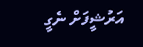އަރުޝީފަށް ނެގީ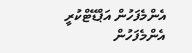އެންމެފަހުން އަޕްޑޭޓްކުރީ
އެންމެފަހުން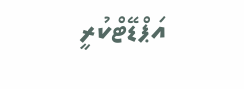އަޕްޑޭޓްކުރީ